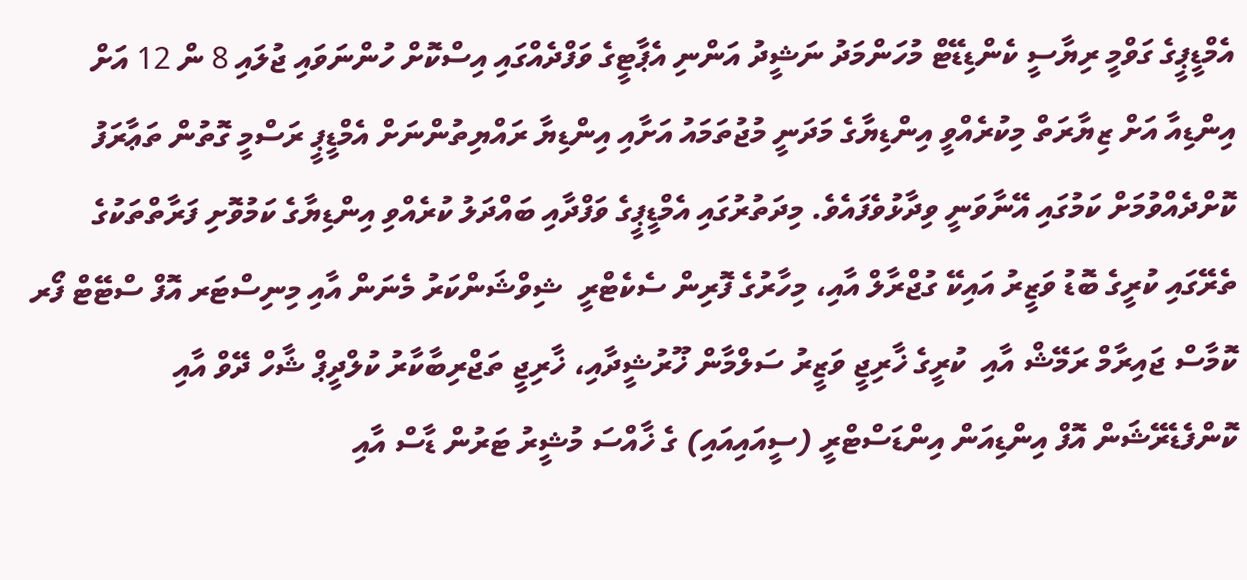އެމްޑީޕީގެ ގަވްމީ ރިޔާސީ ކެންޑިޑޭޓް މުހަންމަދު ނަޝީދު އަންނި އެޕާޓީގެ ވަފްދެއްގައި އިސްކޮށް ހުންނަވައި ޖުލައި 8 ން 12 އަށް އިންޑިއާ އަށް ޒިޔާރަތް މިކުރެއްވީ އިންޑިޔާގެ މަދަނީ މުޖުތަމައު އަށާއި އިންޑިޔާ ރައްޔިތުންނަށް އެމްޑީޕީ ރަސްމީ ގޮތުން ތަޢާރަފު ކޮށްދެއްވުމަށް ކަމުގައި އޭނާވަނީ ވިދާޅުވެފައެވެ. މިދަތުރުގައި އެމްޑީޕީގެ ވަފްދާއި ބައްދަލު ކުރެއްވި އިންޑިޔާގެ ކަމުވޮށި ފަރާތްތަކުގެ ތެރޭގައި ކުރީގެ ބޮޑު ވަޒީރު އައިކޭ ގުޖްރާލް އާއި، މިހާރުގެ ފޮރިން ސެކެޓްރީ  ޝިވްޝަންކަރު މެނަން އާއި މިނިސްޓަރ އޮފް ސްޓޭޓް ފޯރ ކޮމާސް ޖައިރާމް ރަމޭޝް އާއި  ކުރީގެ ޚާރިޖީ ވަޒީރު ސަލްމާން ޚޫރުޝީދާއި، ޚާރިޖީ ތަޖްރިބާކާރު ކުލްދީޕް ޝާހް ދޭވް އާއި ކޮންފެޑެރޭޝަން އޮފް އިންޑިއަން އިންޑަސްޓްރީ (ސީއައިއައި) ގެ ޚާއްސަ މުޝީރު ޓަރުން ޑާސް އާއި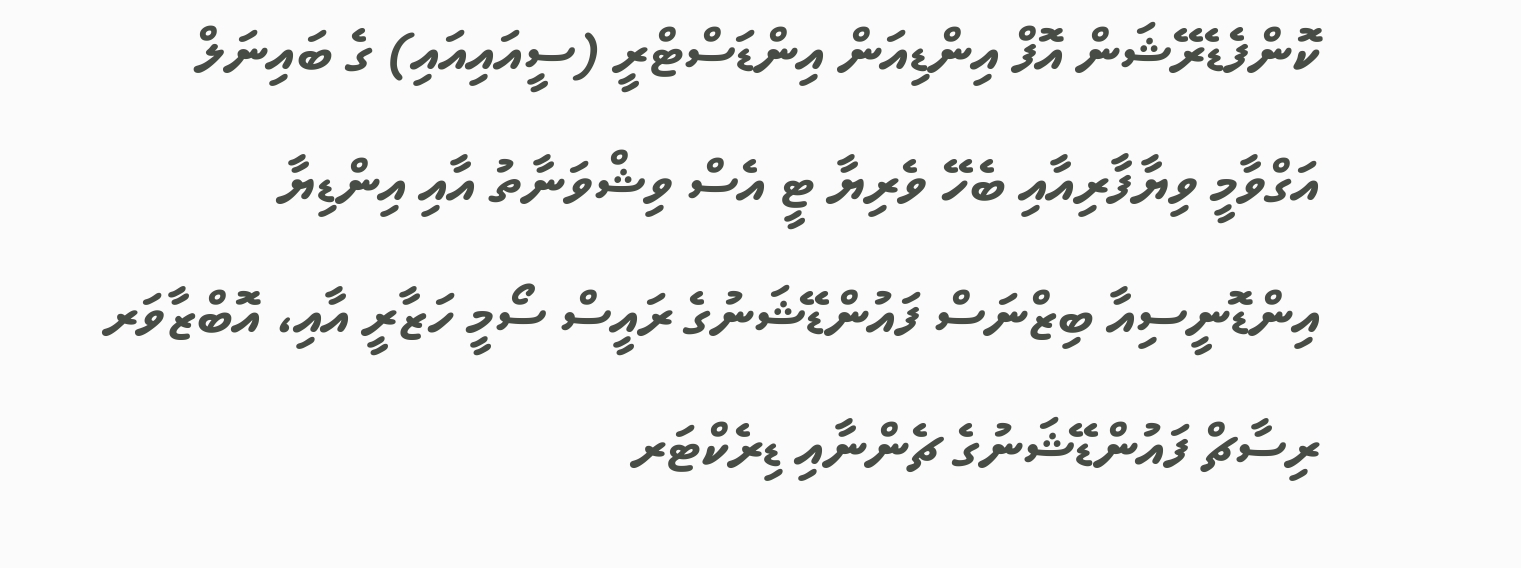ކޮންފެޑެރޭޝަން އޮފް އިންޑިއަން އިންޑަސްޓްރީ (ސީއައިއައި) ގެ ބައިނަލް އަގްވާމީ ވިޔާފާރިއާއި ބެހޭ ވެރިޔާ ޓީ އެސް ވިޝްވަނާތު އާއި އިންޑިޔާ އިންޑޮނީސިއާ ބިޒްނަސް ފައުންޑޭޝަނުގެ ރައީސް ސޯމީ ހަޒާރީ އާއި، އޮބްޒާވަރ ރިސާޗް ފައުންޑޭޝަނުގެ ޗެންނާއި ޑިރެކްޓަރ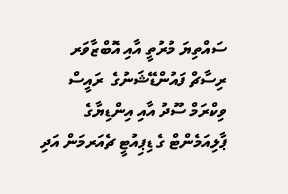ސައްތިޔަ މުރުތީ އާއި އޮބްޒާވަރ ރިސާޗް ފައުންޑޭޝަނުގެ  ރައީސް ވިކްރަމް ސޫދު އާއި އިންޑިޔާގެ ޕާލިއަމެންޓް ގެ ޑިޕިއުޓީ ޗެއަރމަން އަދި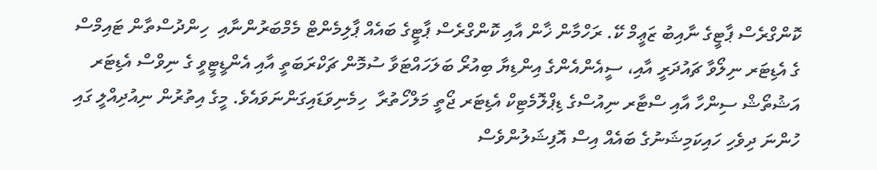ކޮންގްރެސް ޕާޓީގެ ނާއިބު ޒަޢީމް ކޭ. ރަހްމާން ޚާން އާއި ކޮންގްރެސް ޕާޓީގެ ބައެއް ޕާލިމެންޓް މެމްބަރުންނާއި  ހިންދުސްތާން ޓައިމްސް ގެ އެޑިޓަރ ނިލޯވާ ޗައުދަރީ އާއި، ސީއެންއެންގެ އިންޑިޔާ ބިއުރޯ ބަލަހައްޓަވާ ސުމޮން ޗަކްރަބަތީ އާއި އެންޑީޓީވީ ގެ ނިވްސް އެޑިޓަރ އަޝުތޯޝް ސިންހާ އާއި ސްޓާރ ނިއުސްގެ ޑިޕްލޮމެޓިކް އެޑިޓަރ ޖޯތީ މަލްހޯތުރާ  ހިމެނިވަޑައިގަންނަވައެވެ. މީގެ އިތުރުން ނިއުދިއްލީ ގައި ހުންނަ ދިވެހި ހައިކަމިޝަނުގެ ބައެއް އިސް އޮފިޝަލުންވެސް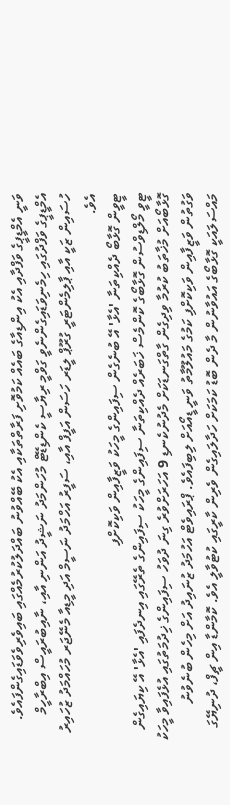ވަނީ އެމްޑީޕީގެ ވަފްދާއި އެކު އިންޑިއާގެ ބައެއް ކަމުވޮށި ފަރާތްތަކާއި އެކު ބޭއްވުނު ބައްދަލުކުރުމެއްގައި ބައިވެރިވެވަޑައިގެންފައެވެ.
އެމްޑީޕީގެ ވަފްދުގައި ހިމެނިވަޑައިގެންނެވީ ގަވްމީ ރިޔާސީ ކެންޑިޑޭޓް މުހަންމަދު ނަޝީދު އަންނި އާއި، ނާއިބުރައީސް އިބްރާހީމް ހުސައިން ޒަކީ އާއި ޕާލިމެންޓަރީ ގުރޫޕް ލީޑަރ ހަސަން އަފީފް އާއި، ސަފީރު އަހްމަދު ނަސީމް އަދި މީޑިއާ މެނޭޖަރ މުހައްމަދު ޒުހައިރު އެވެ.
ޓީވީން ގޮޅާބޯ ދެއްކިތަނާ 'އެޅާ' އޭ ބުނެގެން ސިފައިންގެ މީހަކު ވަޒީފާއިން ވަކިކޮށްފި
ޓީވީ މޯލްޑިވްސުން ގޮޅާބޯގެ ކޮންމެސް ޚަބަރެއް ދެއްކިތަނާ ސިފައިންގެ މީހަކު ސިފައިންގެ ތެރޭގައި އިނދެފައި 'އެޅާ' އޭ ކިޔައިގެން ގޮޅާބޯއަށް މުޚާތަބު ކުރުމާ ވިދިގެން ގާތްގަނޑަކަށް މެދުނުކެނޑި 9 އަހަރަށްވުރެ ގިނަ ދުވަހު ސިފައިންގެ ޚިދުމަތުގައި އުޅެފައިވާ މީހަކު ވަގުތުން ވަޒީފާއިން ވަކިކޮށްފި ކަމުގެ މައުލޫމާތު ވަނީ ޑީއޯއަށް ލިބިފައެވެ. ޕްރައިވެޓް އަހުމަދު ޒުނައިދު އަށް މިހެން ބުނެވުނު މައްސަލައަކީ ގޮޅާބޯގެ އައުވާނުން މާ ދެން ބޮޑު ކަމަކަށް ހަދާލައިގެން ވެރިން ކާރީގައި ކުޓުވާލީ އެވެ. ކޮމާންޑާ އިން ޗީފް، ދުނިޔޭގަ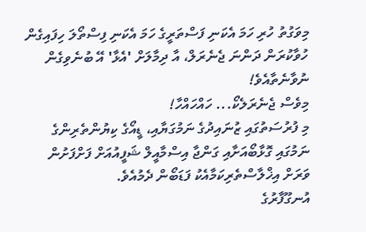މިވަގުތު ހުރި ހަމަ އެކަނި ފަސްތަރީގެ ހަމަ އެކަނި ފިސްތޯލަ ހިފައިގެން ހުވާކުރަން ދަންނަ ޖެނެރަލް، އާ ދިމާލަށް 'އެޅާ' އޭ ބުނެވިގެން ނުވާނެތާއެވެ!
މިވެސް ޖެނެރަލެކޯ... ހައްހައްހާ!
މި ފުރުސަތުގައި ޒުނައިދުގެ ނަމުގަޔާއި، ޑީއޯގެ ކިޔުންތެރިންގެ ނަމުގައި ގޮޅާބޯއަށާއި ގަންޖާ އިސްމާއީލް ޝަފީއުއަށް ފަށްފަށުން ވަރަށް އިޚްލާސްތެރިކަމާއެކު ފަޑަބޯން ދެމުއެވެ.
އުނގޫފާރުގެ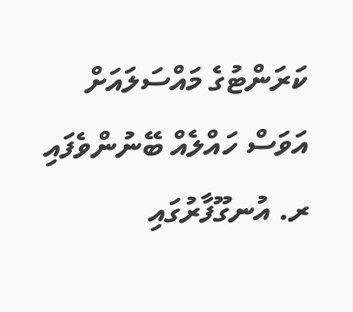ކަރަންޓުގެ މައްސަލައަށް އަވަސް ހައްލެއް ބޭނުންވެފައި
ރ. އުނގޫފާރުގައި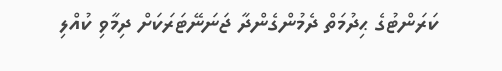ކަރަންޓުގެ ޙިދުމަތް ދެމުންގެންދާ ޖަނަނޭޓަރަކަށް ދިމާވި ކުއްލި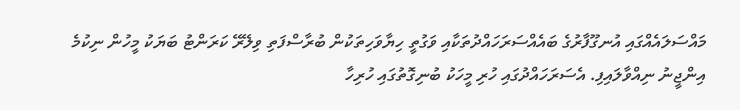މައްސަލައެއްގައި އުނގޫފާރުގެ ބައެއްސަރަހައްދުތަކާއި ވަގުތީ ހިޔާވަހިތަކުން ބުރާސްފަތި ވިލޭރޭ ކަރަންޓު ބަޔަކު މީހުން ނިކުމެ އިންޖީނު ނިއްވާލައިފި. އެސަރަހައްދުގައި ހުރި މީހަކު ބުނިގޮތުގައި ހުރިހާ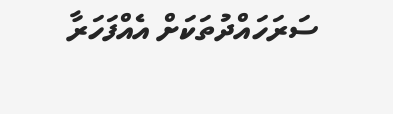ސަރަހައްދުތަކަށް އެއްފަހަރާ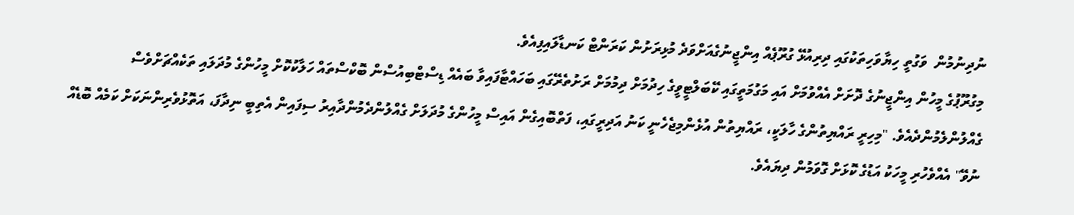ނުދިނުމުން  ވަގުތީ ހިޔާވަހިތަކުގައި ދިރިއުޅޭ ގުރޫޕެއް އިންޖީނުގެއަށްވަދެ މުޅިރަށުން ކަރަންޓް ކަނޑާލައިފިއެވެ.
މިގުރޫޕުގެ މީހުން އިންޖީނުގެ ދޮށަށް އެއްވުމަށް އައި މަގުމަތީގައި ކޭބަލްޓީވީގެ ހިދުމަށް ދިމުމަށް ރަށުތެރޭގައި ބަހައްޓާފައިވާ ބައެއް ޑިސްޓްބިއުސްން ބޮކްސްތައް ހަލާކުކޮށް މީހުންގެ މުދަލައި ތަކެއްޗަށްވެސް ގެއްލުންލެމުންދެއެވެ. "މިހިރީ ރައްޔިތުންގެ ހާލަކީ، ރައްޔިތުން އުޅެންމިޖެހެނީ ކަނު އަދިރީގައި، ފަތްބޮއިގެން އައިސް މީހުންގެ މުދަލަށް ގެއްލުންދެމުންދާއިރު ސިފައިން އެތިބީ ނިދާފަ، އަތޮޅުވެރިންނަކަށް ކަމެއް ބޮޑެއް ނުވޭ" އެއްވެހުރި މީހަކު އަޑުގެ ކޮޅަށް ގޮވަމުން ދިޔައެވެ.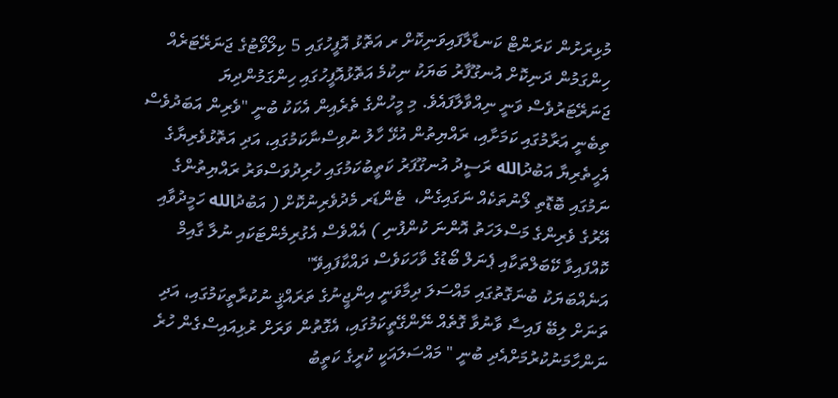މުޅިރަށުން ކަރަންޓް ކަނޑާލާފައިވަނިކޮށް ރ އަތޮޅު އޮފީހުގައި 5 ކިލޯވޯޓުގެ ޖަނަރޭޓަރެއް ހިންގަމުން ދަނިކޮށް އުނގޫފާރު ބަޔަކު ނިކުމެ އަތޮޅުއޮފީހުގައި ހިންގަމުންދިޔަ ޖަނަރޭޓަރުވެސް ވަނީ ނިއްވާލާފައެވެ. މި މީހުންގެ ތެރެއިން އެކަކު ބުނީ "ވެރިން އަބަދުވެސް ތިބެނީ އަރާމުގައި ކަމަށާއި، ރައްޔިތުން އުޅޭ ހާލު ނުވިސްނާކަމުގައި، އަދި އަތޮޅުވެރިޔާގެ އެހީތެރިޔާ އަބުދުالله ރަސީދު އުނގޫފަރު ކަތީބުކަމުގައި ހުރިދުވަސްވަރު ރައްޔިތުންގެ ނަމުގައި ބޮޑޮތި ލޯނުތަކެއް ނަގައިގެން،  ޓެންޑަރ މެދުވެރިނުކޮށް ( އަބުދުالله ހަމީދުވާއި އޭރުގެ ވެރިންގެ މަސްލަހަތު އޮންނަ ކުންފުނި ) އެއްވެސް އެގުރިމެންޓަކައި ނުލާ ގާއިމް ކޮއްފައިވާ ކޭބަލްތަކާއި ޕެނަލް ބޯޑުގެ ވާހަކަވެސް ދައްކާފައިވޭ"
އަނެއްބަޔަކު ބުނަގޮތުގައި މައްސަލަ ދިމާވަނީ އިންޖީނުގެ ތަރައްޤީ ނުކުރާތީކަމުގައި، އަދި ތަނަށް ލިބޭ ފައިސާ ވާނުވާ ގޮތެއް ނޭންގޭތީކަމުގައި، އެގޮތުން ވަރަށް ރުޅިއައިސްގެން ހުރެ ނަންހާމަނުކުރުމަށްއެދި ބުނީ " މައްސަލައަކީ ކުރީގެ ކަތީބު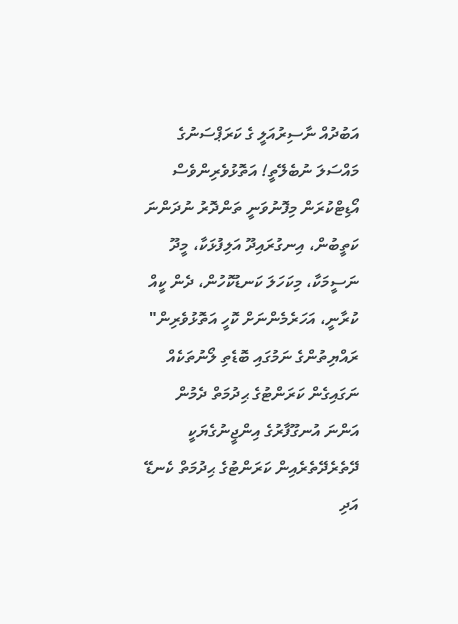އަބުދުއް ނާސިރުއަލީ ގެ ކަރަޕްސަނުގެ މައްސަލަ ނުބެލޭތީ! އަތޮޅުވެރިންވެސް އޯޑިޓްކުރަން މިފޮނުވަނީ ތަންދޮރު ނުދަންނަ ކަތީބުން، އިނގުރައިދޫ އަލިފުޅަކާ، މީދޫ ނަސީމަކާ، މިކަހަލަ ކަނޑުކޮހުން، ދެން ކީއް ކުރާނީ، އަހަރެމެންނަށް ކޮހީ އަތޮޅުވެރިން"
ރައްޔިތުންގެ ނަމުގައި ބޮޑެތި ލޯނުތަކެއް ނަގައިގެން ކަރަންޓުގެ ޙިދުމަތް ދެމުން އަންނަ އުނގޫފާރުގެ އިންޖީނުގެޔަކީ ދޭތެރެދޭތެރެއިން ކަރަންޓުގެ ޙިދުމަތް ކެނޑޭ އަދި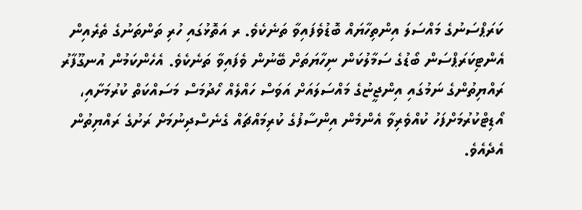ކަރަޕްސަނުގެ މައްސަލަ އިންތިހާޔައް ބޮޑުވެފައިވާ ތަނެކެވެ. ރ އަތޮޅުގައި ހުރި ތަންތަނުގެ ތެރެއިން އެންޓިކަރަޕްސަން ބޯޑުގެ ސަމާލުކަން ނިހާޔަތަށް ބޭނުން ވެފައިވާ ތަނެކެވެ. އެހެންކަމުން އުނގޫފާރު ރައްޔިތުންގެ ނަމުގައި އިންޖީޏުގެ މައްސަލައަށް އަވަސް ހައްލެއް ހޯދުމަސް މަސައްކަތް ކުރުމަށާއި، އޯޑިޓްކުރުމަށްފަހު ކުއްވެރިވާ އެންމެން އިންސާފުގެ ކުރިމައްޗައް ގެނެސްދިނުމަށް ރަށުގެ ރައްޔިތުން އެދެއެވެ.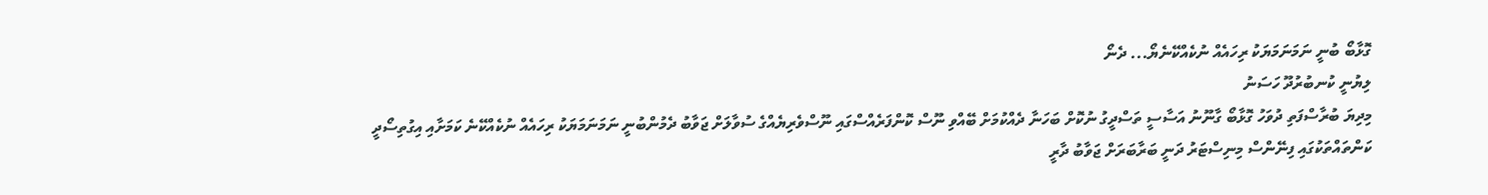ގޮޅާބޯ ބުނީ ނަމަނަމަޔަކު ރިހައެއް ނުކެއްކޭނެޔޯ... ދެނޯ
ލިޔުނީ ކުނބުރުދޫ ހަސަނު
މިދިޔަ ބުރާސްފަތި ދުވަހު ގޮޅާބޯ ގާނޫނު އަސާސީ ތަސްދީގު ނުކޮށް ބަހަނާ ދެއްކުމަށް ބޭއްވި ނޫސް ކޮންފަރެއްސްގައި ނޫސްވެރިޔެއްގެ ސުވާލަށް ޖަވާބު ދެމުންބުނީ ނަމަނަމަޔަކު ރިހައެއް ނުކެއްކޭނެ ކަމަށާއި އިގުތިސޯދީ ކަންތައްތަކުގައި ފިނޭންސް މިނިސްޓަރު ދަނީ ބަރާބަރަށް ޖަވާބު ދާރީ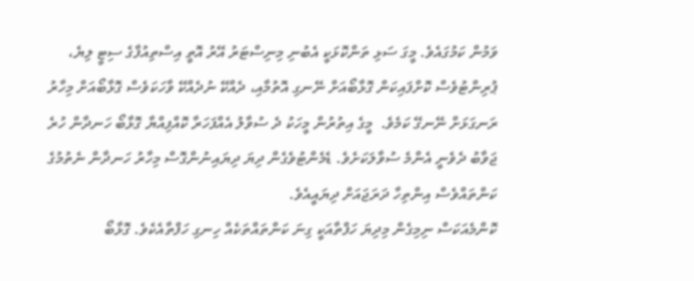ވަމުން ކަމުގައެވެ. މީގަ ސަޅި ތަންކޮޅަކީ އެބުނި މިނިސްޓަރު އޭރު އޮތީ އިސްތިއުފާގެ ސިޓީ ލިޔެ، ޕުރިންޓުވެސް ކޮށްފައިކަން ގޮޅާބޯއަށް ނޭނގި އޮތުމާއި، ދެއްކޭ ނުދެއްކޭ ވާހަކަވެސް ގޮޅާބޯއަށް މިހާރު ރަނގަޅަށް ނޭނގޭ ކަމެވެ.  މީގެ އިތުރުން މީހަކު ދެ ސުވާލު އެއްފަހަރާ ކޮއްފިއްޔާ ގޮޅާބޯ ހަނދާން ހުރެ ޖަވާބު ދެވެނީ އެންމެ ސުވާލަކަށެވެ. ޑެމެންޓުވެގެން ދިޔަ ދިޔައިނުންގޮސް މިހާރު ހަނދާން ނެތުމުގެ ކަންތައްވެސް އިންތިހާ ދަރަޖައަށް ދިޔައީއެވެ.
ކޮންމެއަކަސް ނިމިގެން މިދިޔަ ހަފްތާއަކީ ގިނަ ކަންތައްތަކެއް ހިނގި ހަފްތާއެކެވެ. ގޮޅާބޯ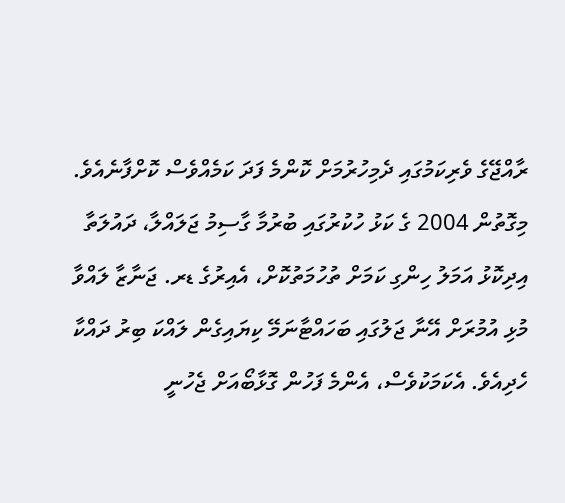ރާއްޖޭގެ ވެރިކަމުގައި ދެމިހުރުމަށް ކޮންމެ ފަދަ ކަމެއްވެސް ކޮށްފާނެއެވެ. މިގޮތުން 2004 ގެ ކަޅު ހުކުރުގައި ބުރުމާ ގާސިމު ޖަލައްލާ، ދައުލަތާ އިދިކޮޅު އަމަލު ހިންގި ކަމަށް ތުހުމަތުކޮށް، އެއިރުގެ ޑރ. ޖަނާޒާ ލައްވާ މުޅި އުމުރަށް އޭނާ ޖަލުގައި ބަހައްޓާނަމޭ ކިޔައިގެން ލައްކަ ބިރު ދައްކާ ހެދިއެވެ. އެކަމަކުވެސް، އެންމެ ފަހުން ގޮޅާބޯއަށް ޖެހުނީ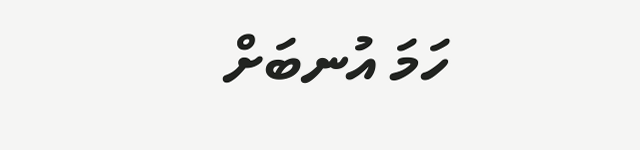ހަމަ އުނބަށް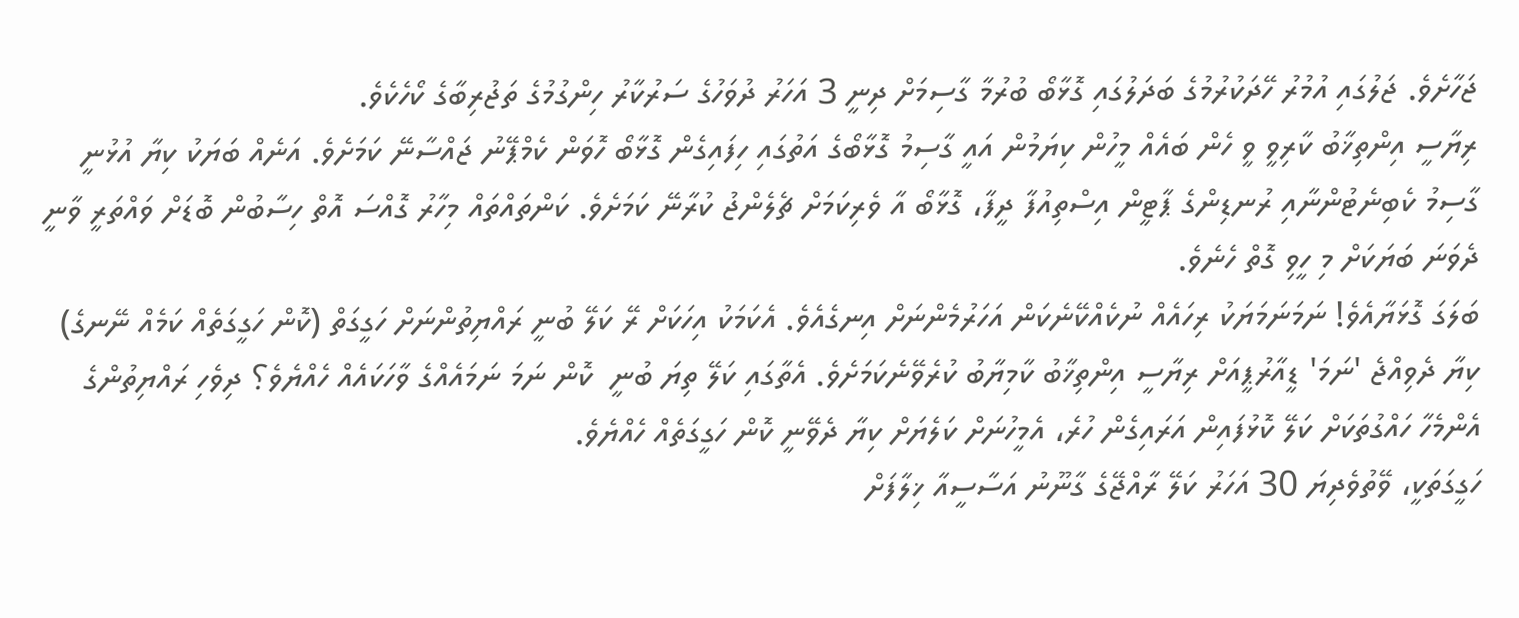ޖަހާށެވެ. ޖަލުގައި އުމުރު ހޭދަކުރުމުގެ ބަދަލުގައި ގޮޅާބޯ ބުރުމާ ގާސިމަށް ދިނީ 3 އަހަރު ދުވަހުގެ ސަރުކާރު ހިންގުމުގެ ތަޖުރިބާގެ ކޯހެކެވެ.
ރިޔާސީ އިންތިޚާބު ކާރިވީ ވީ ހެން ބައެއް މީހުން ކިޔަމުން އައީ ގާސިމު ގޮޅާބޯގެ އަތުގައި ހިފައިގެން ގޮޅާބޯ ހޮވަން ކެމްޕޭނު ޖައްސާނޭ ކަމަށެވެ. އަނެއް ބަޔަކު ކިޔާ އުޅުނީ ގާސިމު ކެބިނެޓުންނާއި ރުނޑިންގެ ޕާޓީން އިސްތިއުފާ ދީފާ، ގޮޅާބޯ އާ ވެރިކަމަށް ޗެލެންޖު ކުރާނޭ ކަމަށެވެ. ކަންތައްތައް މިހާރު ގޮއްސަ އޮތް ހިސާބުން ބޮޑަށް ވައްތަރީ ވާނީ ދެވަނަ ބަޔަކަށް މި ހީވި ގޮތް ހެނެވެ.
ބަލަގަ ގޮޅަޔާއެވެ! ނަމަނަމަޔަކު ރިހައެއް ނުކެއްކޭނެކަން އަހަރުމެންނަށް އިނގެއެވެ. އެކަމަކު އިހަކަށް ރޭ ކަލޭ ބުނީ ރައްޔިތުންނަށް ހަގީގަތް (ކޮން ހަގީގަތެއް ކަމެއް ނޭނގެ) ކިޔާ ދެވިއްޖެ 'ނަމަ' ޑީއާރުޕީއަށް ރިޔާސީ އިންތިޚާބު ކާމިޔާބު ކުރެވޭނެކަމަށެވެ. އެތާގައި ކަލޭ ތިޔަ ބުނީ  ކޮން ނަމަ ނަމައެއްގެ ވާހަކައެއް ހެއްޔެވެ؟ ދިވެހި ރައްޔިތުންގެ އެންމެހާ ހައްގުތަކަށް ކަލޭ ކޮޅުފައިން އަރައިގެން ހުރެ، އެމީހުނަށް ކަލެޔަށް ކިޔާ ދެވޭނީ ކޮން ހަގީގަތެއް ހެއްޔެވެ.
ހަގީގަތަކީ، ވޭތުވެދިޔަ 30 އަހަރު ކަލޭ ރާއްޖޭގެ ގާނޫނު އަސާސީއާ ޚިލާފަށް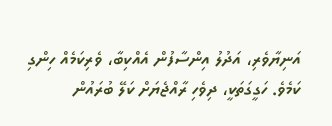އަނިޔާވެރި، އަދުލު އިންސާފުން އެއްކިބާ، ވެރިކަމެއް ހިންގި ކަމެވެ. ހަގީގަތަކީ، ދިވެހި ރާއްޖެޔަށް ކަލޭ ބުރައުން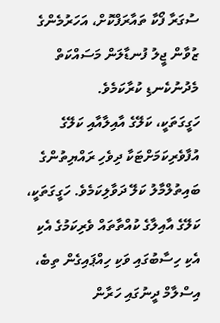ސުގަރާ ފޯކާ ތައާރަފްކޮށް، އަހަރުމެންގެ ޒުވާން ޖީލު ފުނޑާލަން މަސައްކަތް މެދުނުކެނޑި ކުރާކަމެވެ.
ހަގީގަތަކީ، ކަލޭގެ އާއިލާއާއި ކަލޭގެ އުފާވެރިކަމަށްޓަކާ ދިވެހި ރައްޔިތުންގެ ބައިތުލްމާލު ކަލޭ ދަވާލިކަމެވެ. ހަގީގަތަކީ، ކަލޭގެ އާއިލާގެ ކުއްތާތައް ވެރިކަމުގެ އެކި އެކި ހިސާބުގައި ވަކި ހިއްޕައިގެން ތިބެ، އިސްލާމް ދީނުގައި ހަރާން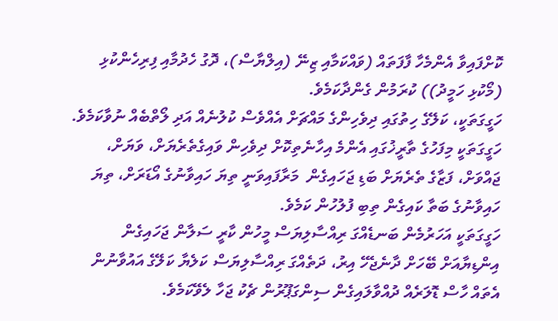ކޮށްފައިވާ އެންމެހާ ފާފަތައް (ވައްކަމާއި ޒިނޭ (އިލްޔާސް)، ދޮގު ހެދުމާއި ފިރިހެންކުޅި (މޯކުޅި ހަމީދު)) ކުރަމުން ގެންދާކަމެވެ.
ހަގީގަތަކީ، ކަލޭގެ ހިތުގައި ދިވެހިންގެ މައްޗަށް އެއްވެސް ކުލުނެއް އަދި ލޯތްބެއް ނުވާކަމެވެ. ހަގީގަތަކީ މިފަހުގެ ތާރީޚުގައި އެންމެ އިހާނެތިކޮށް ދިވެހިން ވައިގެތެރެޔަށް، ވަޔަށް، ޖައްވަށް، ފަޒާގެ ތެރެޔަށް ބަޑި ޖަހައިގެން  މަރާފައިވަނީ ތިޔަ ހައިވާނުގެ އޯޑަރަށް، ތިޔަ ހައިވާނުގެ ބަތާ ކައިގެން ތިބި ފުލުހުން ކަމެވެ.
ހަގީގަތަކީ އަހަރުމެން ބަނޑެއްގަ ރިއްސާލިޔަސް މީހުން ކާރީ ސަލާން ޖަހައިގެން އިންޑިޔާއަށް ބޭހަށް ދާނެޖެހޭ އިރު، ދަތެއްގަ ރިއްސާލިޔަސް ކަލެޔާ ކަލޭގެ އައުވާނުން އެތައް ހާސް ޑޮލަރެއް ދުއްވާލައިގެން ސިންގަޕޫރުން ޗެކު ޖަހާ ލެވޭކަމެވެ.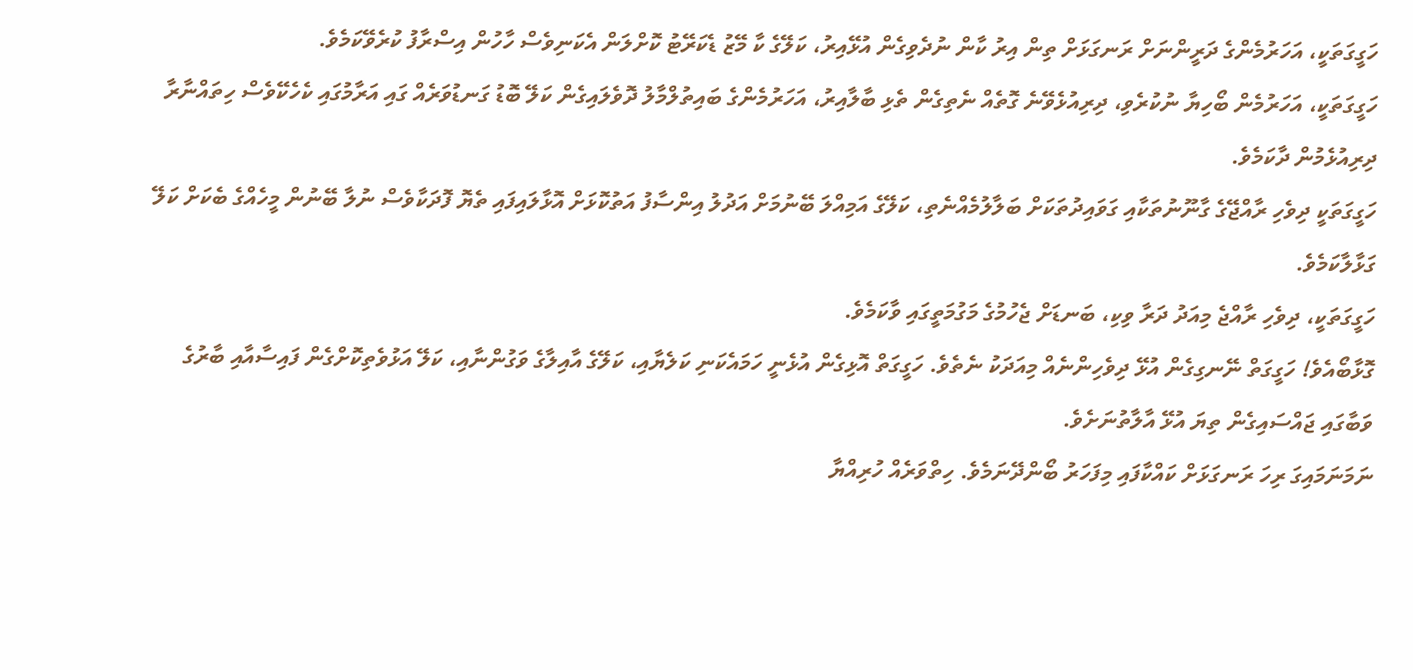ހަގީގަތަކީ، އަހަރުމެންގެ ދަރީންނަށް ރަނގަޅަށް ތިން އިރު ކާން ނުދެވިގެން އުޅޭއިރު، ކަލޭގެ ކާ މޭޒު ޑެކަރޭޓު ކޮށްލަން އެކަނިވެސް ހާހުން އިސްރާފު ކުރެވޭކަމެވެ.
ހަގީގަތަކީ، އަހަރުމެން ބޯހިޔާ ނުކުރެވި، ދިރިއުޅެވޭނެ ގޮތެއް ނެތިގެން ތެޅި ބާލާއިރު، އަހަރުމެންގެ ބައިތުލްމާލު ދޮވެލައިގެން ކަލޭ ބޮޑު ގަނޑުވަރެއް ގައި އަރާމުގައި ކެހެކޭވެސް ހިތައްނާރާ ދިރިއުޅެމުން ދާކަމެވެ.
ހަގީގަތަކީ ދިވެހި ރާއްޖޭގެ ގާނޫނުތަކާއި ގަވައިދުތަކަށް ބަލާލުމެއްނެތި، ކަލޭގެ އަމިއްލަ ބޭނުމަށް އަދުލު އިންސާފު އަތުކޮޅަށް އޮޅާލައިފައި ތެޔޮ ފޮދަކާވެސް ނުލާ ބޭނުން މީހެއްގެ ބެކަށް ކަލޭ ގަޅާލާކަމެވެ.
ހަގީގަތަކީ، ދިވެހި ރާއްޖެ މިއަދު ދަރާ ވިކި، ބަނޑަށް ޖެހުމުގެ މަގުމަތީގައި ވާކަމެވެ.
ގޮޅާބޯއެވެ! ހަގީގަތް ނޭނގިގެން އުޅޭ ދިވެހިންނެއް މިއަދަކު ނެތެވެ. ހަގީގަތް އޮޅިގެން އުޅެނީ ހަމައެކަނި ކަލެޔާއި، ކަލޭގެ އާއިލާގެ ވަގުންނާއި، ކަލޭ އަޅުވެތިކޮށްގެން ފައިސާއާއި ބާރުގެ ވަބާގައި ޖައްސައިގެން ތިޔަ އުޅޭ އާލާތުނަށެވެ.
ނަމަނަމައިގަ ރިހަ ރަނގަޅަށް ކައްކާފައި މިފަހަރު ބޯންދޭނަމެވެ. ހިތްވަރެއް ހުރިއްޔާ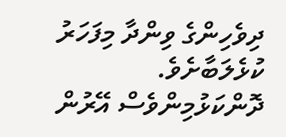ދިވެހިންގެ ވިންދާ މިފަހަރު ކުޅެލަބާށެވެ. ދޮންކަޅުމިންވެސް އޭރުން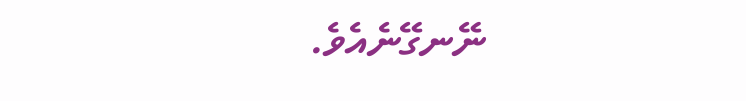ނޭނގޭނެއެވެ.